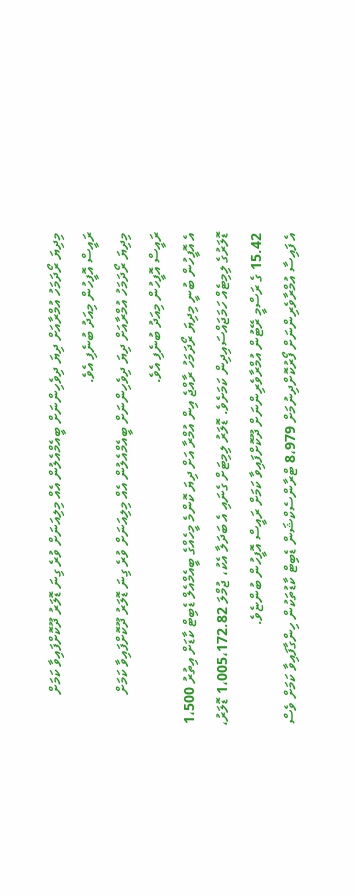މިދިޔަ ރޯދަމަހު އުމްރާއަށް ދިޔަ ދިވެހިންނަށް ބީއެމްއެލުން އެއް މިލިއަނަށް ވުރެ ގިނަ ޑޮލަރު ދޫކޮށްފައިވާ ކަމަށް ރައީސް އޮފީހުން މިއަދު ބުނެފި އެވެ.
މިދިޔަ ރޯދަމަހު އުމްރާއަށް ދިޔަ ދިވެހިންނަށް ބީއެމްއެލުން އެއް މިލިއަނަށް ވުރެ ގިނަ ޑޮލަރު ދޫކޮށްފައިވާ ކަމަށް ރައީސް އޮފީހުން މިއަދު ބުނެފި އެވެ.
އެ އޮފީހުން ބުނީ މިދިޔަ ރޯދަމަހު ރާއްޖެ އިން އުމްރާ އަށް ދިޔަ ކޮންމެ މީހެއްގެ ބީއެމްއެލް ޑެބިޓް ކާޑަށް އިތުރު 1،500 ޑޮލަރުގެ ލިމިޓެއް ހަމަޖައްސައިދިން ކަމަށެވެ. ޑޮލަރު ލިމިޓަށް ގެނައި އެ ބަދަލާ އެކު، ޖުމްލަ 1،005،172.82 ޑޮލަރު، 15.42 ގެ ރަސްމީ ރޭޓުން އުމްރާވެރިންނަށް ދޫކޮށްފައިވާ ކަމަށް ރައީސް އޮފީހުން ބުންޏެވެ.
އެ ފައިސާ އުމްރާވެރިންނަށް ފޯރުކޮށްދިނުމަށް 8،979 ޓްރާންސެކްޝަން ޑެބިޓް ކާޑުތަކުން ހިންގާފައިވާ ކަމަށް ވެސް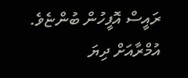ރައީސް އޮފީހުން ބުންޏެވެ. އުމްރާއަށް ދިޔަ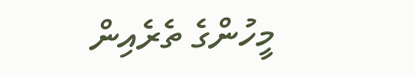މީހުންގެ ތެރެއިން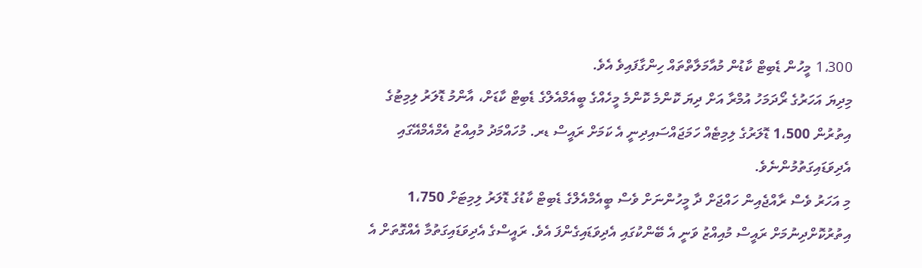1،300 މީހުން ޑެބިޓް ކާޑުން މުއާމަލާތްތައް ހިންގާފައިވެ އެވެ.
މިދިޔަ އަހަރުގެ ރޯދަމަހު އުމްރާ އަށް ދިޔަ ކޮންމެ ކޮންމެ މީހެއްގެ ބީއެމްއެލްގެ ޑެބިޓް ކާޑަށް، އާންމު ޑޮލަރު ލިމިޓުގެ އިތުރުން 1،500 ޑޮލަރުގެ ލިމިޓެއް ހަމަޖައްސައިދިނީ އެ ކަމަށް ރައީސް ޑރ. މުހައްމަދު މުއިއްޒު އެމްއެމްއޭގައި އެދިވަޑައިގަތުމުންނެވެ.
މި އަހަރު ވެސް ރާއްޖެއިން ހައްޖަށް ދާ މީހުންނަށް ވެސް ބީއެމްއެލްގެ ޑެބިޓް ކާޑުގެ ޑޮލަރު ލިމިޓަށް 1،750 އިތުރުކޮށްދިނުމަށް ރައީސް މުއިއްޒު ވަނީ އެ ބޭންކުގައި އެދިވަޑައިގެންފަ އެވެ. ރައީސްގެ އެދިވަޑައިގަތުމާ އެއްގޮތަށް އެ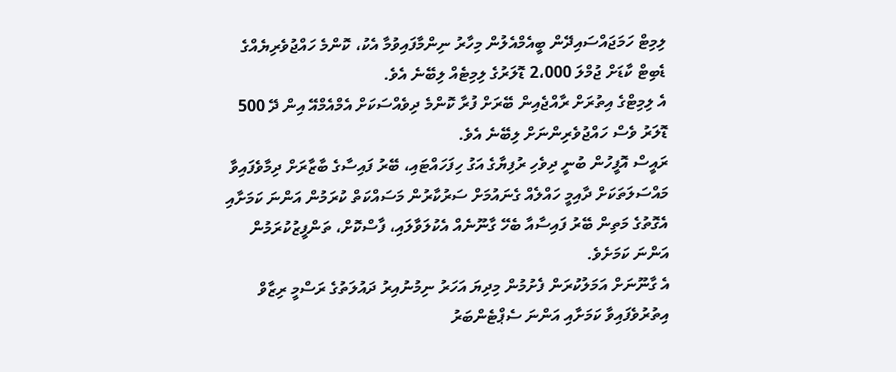ލިމިޓް ހަމަޖައްސައިދޭން ބީއެމްއެލުން މިހާރު ނިންމާފައިވުމާ އެކު، ކޮންމެ ހައްޖުވެރިޔެއްގެ ޑެބިޓް ކާޑަށް ޖުމްލަ 2،000 ޑޮލަރުގެ ލިމިޓެއް ލިބޭނެ އެވެ.
އެ ލިމިޓްގެ އިތުރަށް ރާއްޖެއިން ބޭރަށް ފުރާ ކޮންމެ ދިވެއްސަކަށް އެމްއެމްއޭ އިން ދޭ 500 ޑޮލަރު ވެސް ހައްޖުވެރިންނަށް ލިބޭނެ އެވެ.
ރައީސް އޮފީހުން ބުނީ ދިވެހި ރުފިޔާގެ އަގު ހިފަހައްޓައި، ބޭރު ފައިސާގެ ބާޒާރަށް ދިމާވެފައިވާ މައްސަލަތަކަށް ދާއިމީ ހައްލެއް ގެނައުމަށް ސަރުކާރުން މަސައްކަތް ކުރަމުން އަންނަ ކަމަށާއި އެގޮތުގެ މަތިން ބޭރު ފައިސާއާ ބެހޭ ގާނޫނެއް އެކުލަވާލައި، ފާސްކޮށް، ތަންފީޒުކުރަމުން އަންނަ ކަމަށެވެ.
އެ ގާނޫނަށް އަމަލުކުރަން ފެށުމުން މިދިޔަ އަހަރު ނިމުނުއިރު ދައުލަތުގެ ރަސްމީ ރިޒާވް އިތުރުވެފައިވާ ކަމަށާއި އަންނަ ސެޕްޓެންބަރު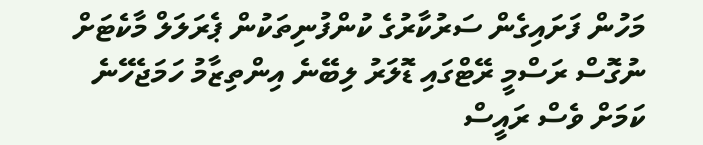މަހުން ފަށައިގެން ސަރުކާރުގެ ކުންފުނިތަކުން ޕެރަލަލް މާކެޓަށް ނުގޮސް ރަސްމީ ރޭޓްގައި ޑޮލަރު ލިބޭނެ އިންތިޒާމު ހަމަޖެހޭނެ ކަމަށް ވެސް ރައީސް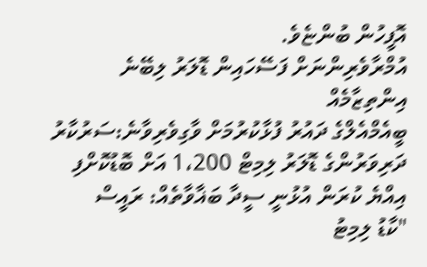އޮފީހުން ބުންޏެވެ.
އުމްރާވެރިންނަށް ފަސޭހައިން ޑޮލަރު ލިބޭނެ އިންތިޒާމެއް
ބީއެމްއެލްގެ ދައުރު ފުޅާކުރުމަށް ވާގިވެރިވާނެ:ސަރުކާރު
ދަރިވަރުންގެ ޑޮލަރު ލިމިޓް 1،200 އަށް ބޮޑުކޮށްފި
އިއްޔެ ކުރަން އުޅުނީ ސީދާ ބަޣާވާތެއް: ރައީސް
"ކާޑު ލިމިޓު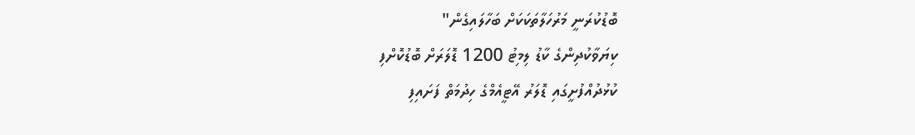ބޮޑުކުރަނީ މަރުހަލާތަކަކަށް ބަހާލައިގެން"
ކިޔަވާކުދިންގެ ކާޑު ލިމިޓު 1200 ޑޮލަރަށް ބޮޑުކޮށްފި
ކުޅުދުއްފުށީގައި ޑޮލަރު އޭޓީއެމްގެ ހިދުމަތް ފަށައިފި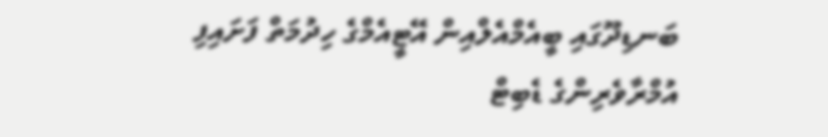ބަނޑިދޫގައި ބީއެމްއެލްއިން އޭޓީއެމްގެ ހިދުމަތް ފަށައިފި
އުމްރާވެރިންގެ ޑެބިޓް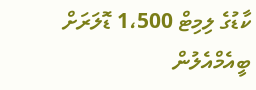ކާޑުގެ ލިމިޓް 1،500 ޑޮލަރަށް
ބީއެމްއެލުން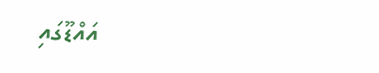އައްޑޫގައި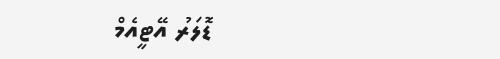ޑޮލަރު އޭޓީއެމް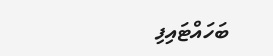ބަހައްޓައިފި